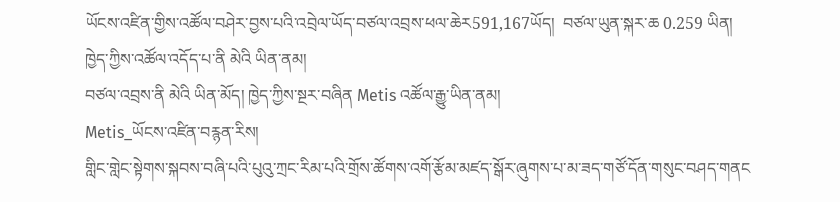ཡོངས་འཛིན་གྱིས་འཚོལ་བཤེར་བྱས་པའི་འབྲེལ་ཡོད་བཙལ་འབྲས་ཕལ་ཆེར591,167ཡོད།  བཙལ་ཡུན་སྐར་ཆ 0.259 ཡིན།
ཁྱེད་ཀྱིས་འཚོལ་འདོད་པ་ནི མེའི ཡིན་ནམ།
བཙལ་འབྲས་ནི མེའི ཡིན་མོད། ཁྱེད་ཀྱིས་སྔར་བཞིན Metis འཚོལ་རྒྱུ་ཡིན་ནམ།
Metis_ཡོངས་འཛིན་བརྙན་རིས།
གླིང་གླེང་སྟེགས་སྐབས་བཞི་པའི་པུའུ་ཀྲང་རིམ་པའི་གྲོས་ཚོགས་འགོ་རྩོམ་མཛད་སྒོར་ཞུགས་པ་མ་ཟད་གཙོ་དོན་གསུང་བཤད་གནང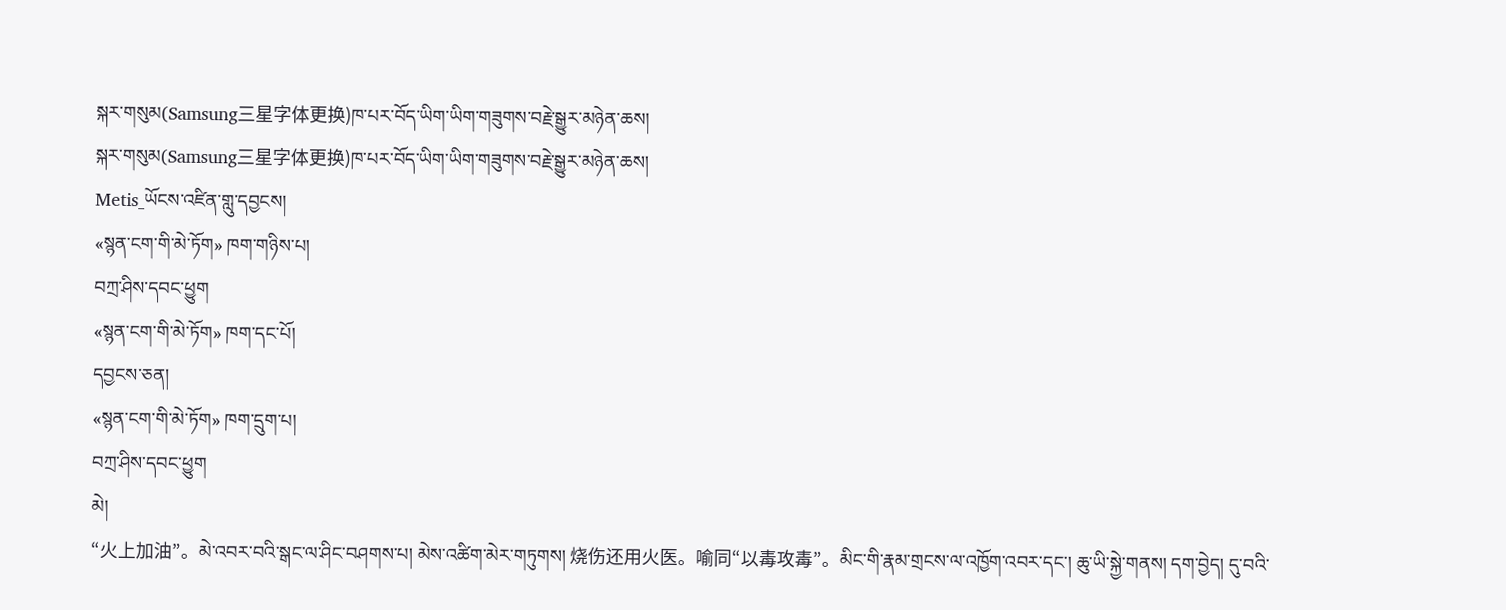སྐར་གསུམ(Samsung三星字体更换)ཁ་པར་བོད་ཡིག་ཡིག་གཟུགས་བརྗེ་སྒྱུར་མཉེན་ཆས།
སྐར་གསུམ(Samsung三星字体更换)ཁ་པར་བོད་ཡིག་ཡིག་གཟུགས་བརྗེ་སྒྱུར་མཉེན་ཆས།
Metis_ཡོངས་འཛིན་གླུ་དབྱངས།
«སྙན་ངག་གི་མེ་ཏོག» ཁག་གཉིས་པ།
བཀྲ་ཤིས་དབང་ཕྱུག
«སྙན་ངག་གི་མེ་ཏོག» ཁག་དང་པོ།
དབྱངས་ཅན།
«སྙན་ངག་གི་མེ་ཏོག» ཁག་དྲུག་པ།
བཀྲ་ཤིས་དབང་ཕྱུག
མེ།
“火上加油”。མེ་འབར་བའི་སྒང་ལ་ཤིང་བཤགས་པ། མེས་འཚིག་མེར་གཏུགས། 烧伤还用火医。喻同“以毒攻毒”。མིང་གི་རྣམ་གྲངས་ལ་འཁྱོག་འབར་དང་། ཆུ་ཡི་སྐྱེ་གནས། དག་བྱེད། དུ་བའི་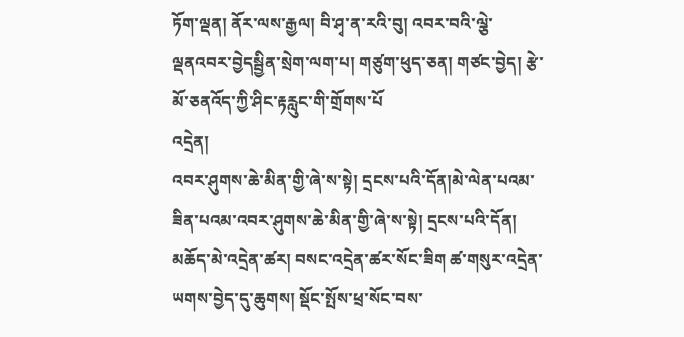ཏོག་ལྡན། ནོར་ལས་རྒྱལ། བི་ཤྭ་ན་རའི་བུ། འབར་བའི་ལྕེ་ལྡནའབར་བྱེདསྦྱིན་སྲེག་ལག་པ། གཙུག་ཕུད་ཅན། གཙང་བྱེད། རྩེ་མོ་ཅནའོད་ཀྱི་ཤིང་རྟརླུང་གི་གྲོགས་པོ
འདྲེན།
འབར་ཤུགས་ཆེ་མིན་གྱི་ཞེ་ས་སྟེ། དྲངས་པའི་དོན།མེ་ལེན་པའམ་ཟིན་པའམ་འབར་ཤུགས་ཆེ་མིན་གྱི་ཞེ་ས་སྟེ། དྲངས་པའི་དོན། མཆོད་མེ་འདྲེན་ཚར། བསང་འདྲེན་ཚར་སོང་ཟིག ཚ་གསུར་འདྲེན་ཡགས་བྱེད་དུ་ཆུགས། སྡོང་སྤོས་ཕྲ་སོང་བས་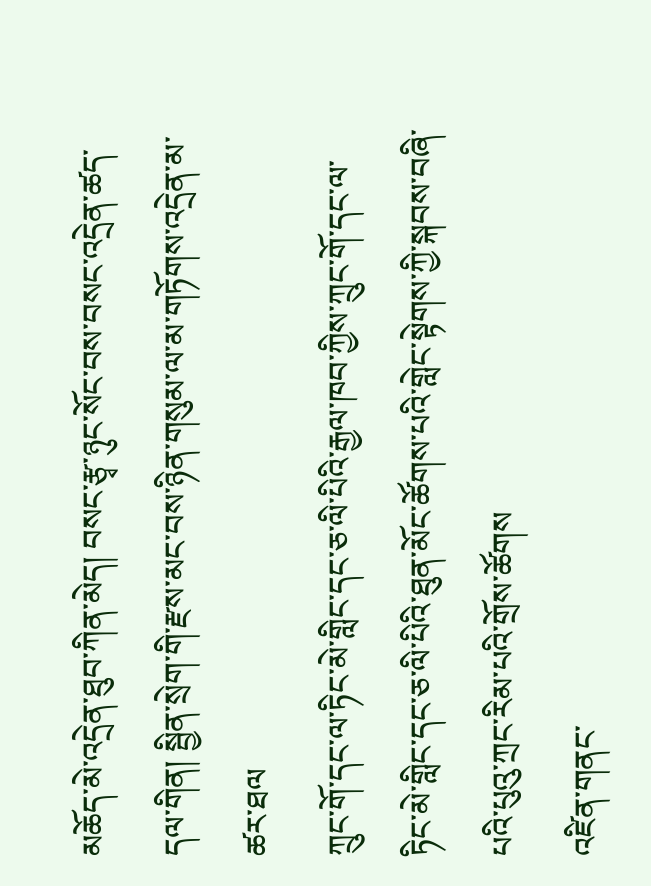མཆོད་མེ་འདྲེན་ཐུབ་ཀིན་མེད། བསང་རྩྭ་ཉུང་སོང་བས་བསང་འདྲེན་ཚད་དལ་གིན། སྦྱིན་སྲེག་གི་རྫས་མང་བས་ཉིན་གསུམ་ལ་མ་གཏོགས་འདྲེན་མ་ཚར་ཐལ
ཀྲུང་གོ་དང་ལ་ཏིང་མེ་གླིང་དང་ཅ་ལི་པིའི་རྒྱལ་ཁབ་ཀྱིས་ཀྲུང་གོ་དང་ལ་ཏིང་མེ་གླིང་དང་ཅ་ལི་པིའི་ཐུན་མོང་ཚོགས་པའི་གླེང་སྟེགས་ཀྱི་སྐབས་བཞི་པའི་པུའུ་ཀྲང་རིམ་པའི་གྲོས་ཚོགས
འཛིན་གནང་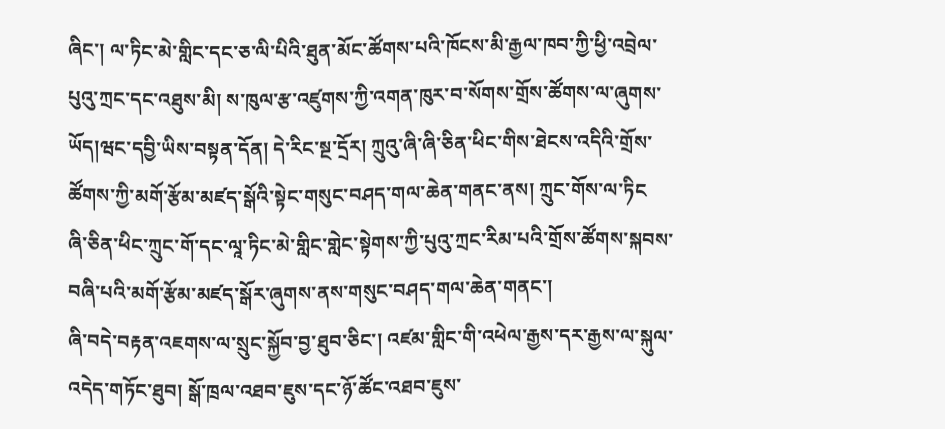ཞིང་། ལ་ཏིང་མེ་གླིང་དང་ཅ་ལི་པིའི་ཐུན་མོང་ཚོགས་པའི་ཁོངས་མི་རྒྱལ་ཁབ་ཀྱི་ཕྱི་འབྲེལ་པུའུ་ཀྲང་དང་འཐུས་མི། ས་ཁུལ་རྩ་འཛུགས་ཀྱི་འགན་ཁུར་བ་སོགས་གྲོས་ཚོགས་ལ་ཞུགས་ཡོད།ཝང་དབྱི་ཡིས་བསྟན་དོན། དེ་རིང་སྔ་དྲོར། ཀྲུའུ་ཞི་ཞི་ཅིན་ཕིང་གིས་ཐེངས་འདིའི་གྲོས་ཚོགས་ཀྱི་མགོ་རྩོམ་མཛད་སྒོའི་སྟེང་གསུང་བཤད་གལ་ཆེན་གནང་ནས། ཀྲུང་གོས་ལ་ཏིང
ཞི་ཅིན་ཕིང་ཀྲུང་གོ་དང་ལཱ་ཏིང་མེ་གླིང་གླེང་སྟེགས་ཀྱི་པུའུ་ཀྲང་རིམ་པའི་གྲོས་ཚོགས་སྐབས་བཞི་པའི་མགོ་རྩོམ་མཛད་སྒོར་ཞུགས་ནས་གསུང་བཤད་གལ་ཆེན་གནང་།
ཞི་བདེ་བརྟན་འཇགས་ལ་སྲུང་སྐྱོབ་བྱ་ཐུབ་ཅིང་། འཛམ་གླིང་གི་འཕེལ་རྒྱས་དར་རྒྱས་ལ་སྐུལ་འདེད་གཏོང་ཐུབ། སྒོ་ཁྲལ་འཐབ་ཇུས་དང་ཉོ་ཚོང་འཐབ་ཇུས་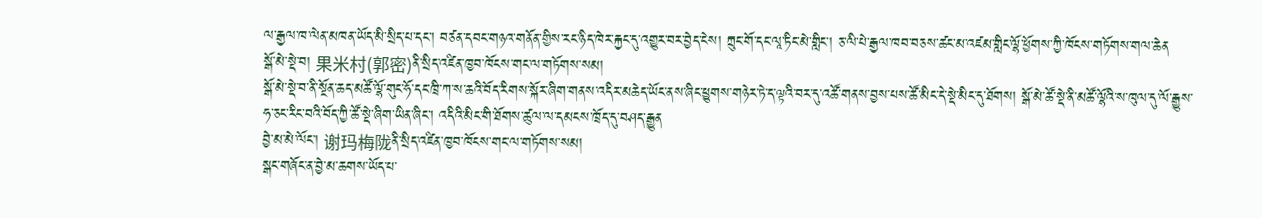ལ་རྒྱལ་ཁ་ལེན་མཁན་ཡོད་མི་སྲིད་པ་དང་། བཙན་དབང་གཉའ་གནོན་གྱིས་རང་ཉིད་ཁེར་རྐྱང་དུ་འགྱུར་བར་བྱེད་ངེས། ཀྲུང་གོ་དང་ལཱ་ཏིང་མེ་གླིང་། ཅ་ལི་པེ་རྒྱལ་ཁབ་བཅས་ཚང་མ་འཛམ་གླིང་ལྷོ་ཕྱོགས་ཀྱི་ཁོངས་གཏོགས་གལ་ཆེན
སྒོ་མེ་སྡེ་བ། 果米村(郭密)ནི་སྲིད་འཛིན་ཁྱབ་ཁོངས་གང་ལ་གཏོགས་སམ།
སྒོ་མེ་སྡེ་བ་ནི་སྔོན་ཆད་མཚོ་ལྷོ་གུང་ཧོ་དང་ཁྲི་ཀ་ས་ཆའི་བོད་རིགས་སྐོར་ཞིག་གནས་འདིར་མཆེད་ཡོང་ནས་ཞིང་ཕྱུགས་གཉེར་ཏེ་ད་ལྟའི་བར་དུ་འཚོ་གནས་བྱས་པས་ཚོ་མིང་དེ་སྡེ་མིང་དུ་ཐོགས། སྒོ་མེ་ཚོ་སྡེ་ནི་མཚོ་ལྷོའི་ས་ཁུལ་དུ་ལོ་རྒྱུས་ཧ་ཅང་རིང་བའི་བོད་ཀྱི་ཚོ་སྡེ་ཞིག་ཡིན་ཞིང་། འདིའི་མིང་གི་ཐོགས་ཚུལ་ལ་དམངས་ཁྲོད་དུ་བཤད་རྒྱུན
བྱེ་མ་མེ་ལོང་། 谢玛梅陇ནི་སྲིད་འཛིན་ཁྱབ་ཁོངས་གང་ལ་གཏོགས་སམ།
སྒང་གཞོང་ན་བྱེ་མ་ཆགས་ཡོད་པ་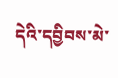དེའི་དབྱིབས་མེ་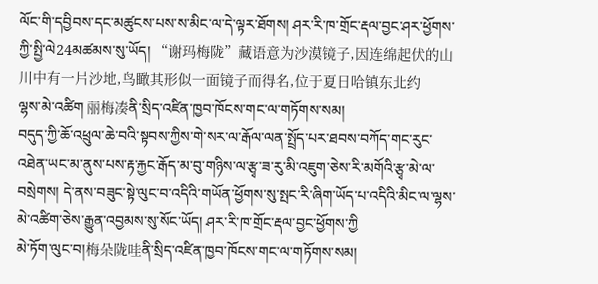ལོང་གི་དབྱིབས་དང་མཚུངས་པས་ས་མིང་ལ་དེ་ལྟར་ཐོགས། ཤར་རི་ཁ་གྲོང་རྡལ་བྱང་ཤར་ཕྱོགས་ཀྱི་སྤྱི་ལེ24མཚམས་སུ་ཡོད། “谢玛梅陇”藏语意为沙漠镜子,因连绵起伏的山川中有一片沙地,鸟瞰其形似一面镜子而得名,位于夏日哈镇东北约
ལྷས་མེ་འཚིག 丽梅凑ནི་སྲིད་འཛིན་ཁྱབ་ཁོངས་གང་ལ་གཏོགས་སམ།
བདུད་ཀྱི་ཆོ་འཕྲུལ་ཆེ་བའི་སྟབས་ཀྱིས་གེ་སར་ལ་རྒོལ་ལན་སྤྲོད་པར་ཐབས་བཀོད་གང་རུང་འཐེན་ཡང་མ་ནུས་པས་རྟ་རྐྱང་རྒོད་མ་བུ་གཉིས་ལ་རྩྭ་ཟ་རུ་མི་འཇུག་ཅེས་རི་མགོའི་རྩྭ་མེ་ལ་བསྲེགས། དེ་ནས་བཟུང་སྟེ་ལུང་བ་འདིའི་གཡོན་ཕྱོགས་སུ་སྤང་རི་ཞིག་ཡོད་པ་འདིའི་མིང་ལ་ལྷས་མེ་འཚིག་ཅེས་རྒྱུན་འབྱམས་སུ་སོང་ཡོད། ཤར་རི་ཁ་གྲོང་རྡལ་བྱང་ཕྱོགས་ཀྱི
མེ་ཏོག་ལུང་བ།梅朵陇哇ནི་སྲིད་འཛིན་ཁྱབ་ཁོངས་གང་ལ་གཏོགས་སམ།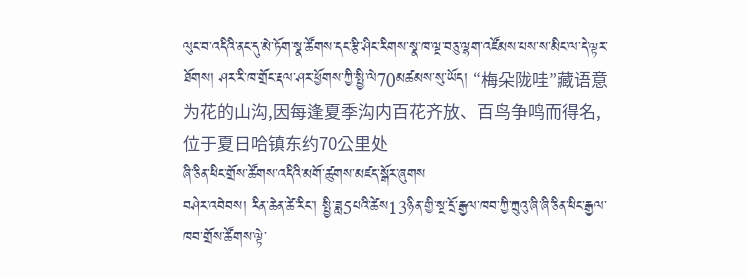ལུང་བ་འདིའི་ནང་དུ་མེ་ཏོག་སྣ་ཚོགས་དང་རྩི་ཤིང་རིགས་སྣ་ཁ་ལྔ་བཅུ་ལྷག་འཛོམས་པས་ས་མིང་ལ་དེ་ལྟར་ཐོགས། ཤར་རི་ཁ་གྲོང་རྡལ་ཤར་ཕྱོགས་ཀྱི་སྤྱི་ལེ70མཚམས་སུ་ཡོད། “梅朵陇哇”藏语意为花的山沟,因每逢夏季沟内百花齐放、百鸟争鸣而得名,位于夏日哈镇东约70公里处
ཞི་ཅིན་ཕིང་གྲོས་ཚོགས་འདིའི་མགོ་ཚུགས་མཛད་སྒོར་ཞུགས
བཤེར་འབེབས། རིན་ཆེན་ཚེ་རིང་། སྤྱི་ཟླ5པའི་ཚེས13ཉིན་གྱི་སྔ་དྲོ་རྒྱལ་ཁབ་ཀྱི་ཀྲུའུ་ཞི་ཞི་ཅིན་ཕིང་རྒྱལ་ཁབ་གྲོས་ཚོགས་ལྟེ་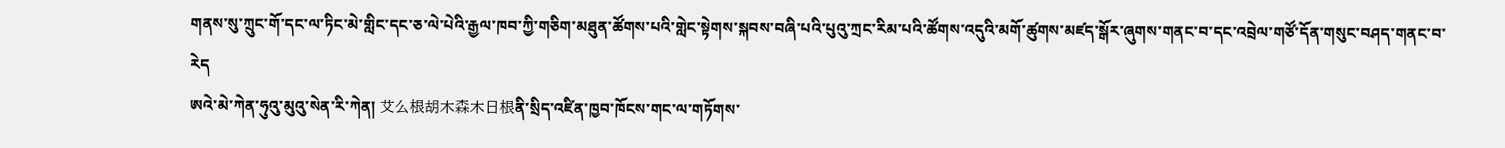གནས་སུ་ཀྲུང་གོ་དང་ལ་ཏིང་མེ་གླིང་དང་ཅ་ལེ་པེའི་རྒྱལ་ཁབ་ཀྱི་གཅིག་མཐུན་ཚོགས་པའི་གླེང་སྟེགས་སྐབས་བཞི་པའི་པུའུ་ཀྲང་རིམ་པའི་ཚོགས་འདུའི་མགོ་ཚུགས་མཛད་སྒོར་ཞུགས་གནང་བ་དང་འབྲེལ་གཙོ་དོན་གསུང་བཤད་གནང་བ་རེད
ཨའེ་མེ་ཀེན་ཧུའུ་མུའུ་སེན་རི་ཀེན། 艾么根胡木森木日根ནི་སྲིད་འཛིན་ཁྱབ་ཁོངས་གང་ལ་གཏོགས་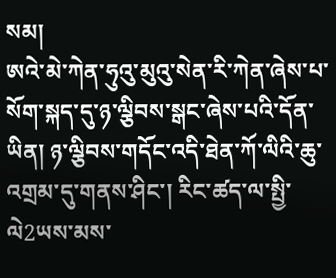སམ།
ཨའེ་མེ་ཀེན་ཧུའུ་མུའུ་སེན་རི་ཀེན་ཞེས་པ་སོག་སྐད་དུ་ཉ་ལྕིབས་སྒང་ཞེས་པའི་དོན་ཡིན། ཉ་ལྕིབས་གདོང་འདི་ཐེན་ཀོ་ལིའི་ཆུ་འགྲམ་དུ་གནས་ཤིང་། རིང་ཚད་ལ་སྤྱི་ལེ2ཡས་མས་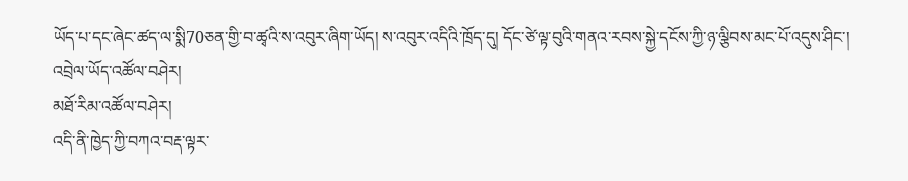ཡོད་པ་དང་ཞེང་ཚད་ལ་སྨི70ཅན་གྱི་བ་ཚྭའི་ས་འབུར་ཞིག་ཡོད། ས་འབུར་འདིའི་ཁྲོད་དུ། དོང་ཙེ་ལྟ་བུའི་གནའ་རབས་སྐྱེ་དངོས་ཀྱི་ཉ་ལྕིབས་མང་པོ་འདུས་ཤིང་།
འབྲེལ་ཡོད་འཚོལ་བཤེར།
མཐོ་རིམ་འཚོལ་བཤེར།
འདི་ནི་ཁྱེད་ཀྱི་བཀའ་བརྡ་ལྟར་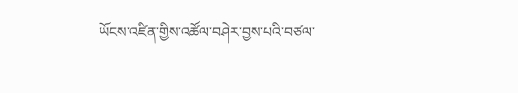ཡོངས་འཛིན་གྱིས་འཚོལ་བཤེར་བྱས་པའི་བཙལ་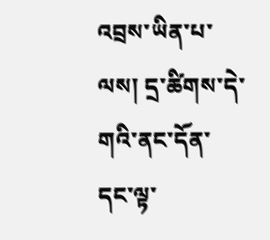འབྲས་ཡིན་པ་ལས། དྲ་ཚིགས་དེ་གའི་ནང་དོན་དང་ལྟ་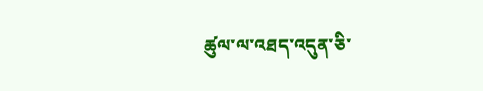ཚུལ་ལ་འཐད་འདུན་ཅི་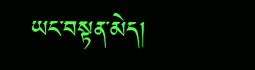ཡང་བསྟན་མེད།